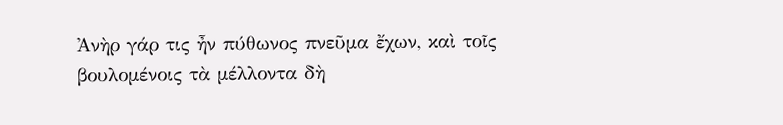Ἀνὴρ γάρ τις ἦν πύθωνος πνεῦμα ἔχων, καὶ τοῖς βουλομένοις τὰ μέλλοντα δὴ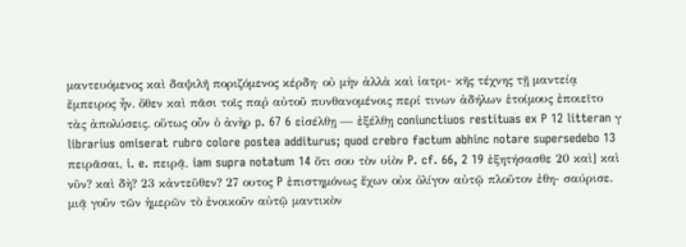μαντευόμενος καὶ δαψιλῆ ποριζόμενος κέρδη· οὐ μὴν ἀλλὰ καὶ ἰατρι- κῆς τέχνης τῇ μαντείᾳ ἔμπειρος ἦν. ὅθεν καὶ πᾶσι τοῖς παῤ αὐτοῦ πυνθανομένοις περί τινων ἀδήλων ἑτοίμους ἐποιεῖτο τὰς ἀπολύσεις. οὕτως οὖν ὁ ἀνὴρ p. 67 6 εἰσέλθῃ — ἐξέλθῃ coniunctiuos restituas ex P 12 litteran γ librarius omiserat rubro colore postea additurus; quod crebro factum abhinc notare supersedebo 13 πειρᾶσαι, i. e. πειρᾷ, iam supra notatum 14 ὅτι σου τὸν υἱὸν P. cf. 66, 2 19 ἐξητήσασθε 20 καὶ] καὶ νῦν? καὶ δὴ? 23 κἀντεῦθεν? 27 ουτος P ἐπιστημόνως ἔχων οὐκ ὀλίγον αὐτῷ πλοῦτον ἐθη- σαύρισε. μιᾷ γοῦν τῶν ἡμερῶν τὸ ἐνοικοῦν αὐτῷ μαντικὸν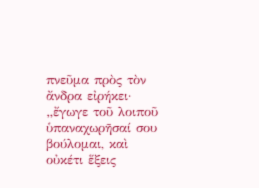πνεῦμα πρὸς τὸν ἄνδρα εἰρήκει· „ἔγωγε τοῦ λοιποῦ ὑπαναχωρῆσαί σου βούλομαι, καὶ οὐκέτι ἕξεις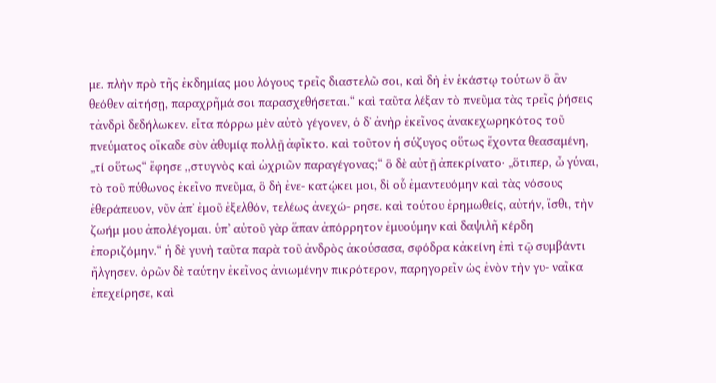με. πλὴν πρὸ τῆς ἐκδημίας μου λόγους τρεῖς διαστελῶ σοι, καὶ δὴ ἐν ἑκάστῳ τούτων ὃ ἂν θεόθεν αἰτήσῃ, παραχρῆμά σοι παρασχεθήσεται.“ καὶ ταῦτα λέξαν τὸ πνεῦμα τὰς τρεῖς ῥήσεις τἀνδρὶ δεδήλωκεν. εἶτα πόρρω μὲν αὐτὸ γέγονεν, ὁ δʼ ἀνὴρ ἐκεῖνος ἀνακεχωρηκότος τοῦ πνεύματος οἴκαδε σὺν ἀθυμίᾳ πολλῇ ἀφῖκτο. καὶ τοῦτον ἡ σύζυγος οὕτως ἔχοντα θεασαμένη, „τί οὕτως“ ἔφησε ,,στυγνὸς καὶ ὠχριῶν παραγέγονας;“ ὃ δὲ αὐτῇ ἀπεκρίνατο· „ὅτιπερ, ὦ γύναι, τὸ τοῦ πύθωνος ἐκεῖνο πνεῦμα, ὃ δὴ ἐνε- κατῴκει μοι, δἰ οὗ ἐμαντευόμην καὶ τὰς νόσους ἐθεράπευον, νῦν ἀπʼ ἐμοῦ ἐξελθόν, τελέως ἀνεχώ- ρησε. καὶ τούτου ἐρημωθείς, αὐτήν, ἴσθι, τὴν ζωήμ μου ἀπολέγομαι. ὑπ’ αὐτοῦ γὰρ ἅπαν ἀπόρρητον ἐμυούμην καὶ δαψιλῆ κέρδη ἐποριζόμην.“ ἡ δὲ γυνὴ ταῦτα παρὰ τοῦ ἀνδρὸς ἀκούσασα, σφόδρα κἀκείνη ἐπὶ τῷ συμβάντι ἤλγησεν. ὀρῶν δὲ ταύτην ἐκεῖνος ἀνιωμένην πικρότερον, παρηγορεῖν ὡς ἐνὸν τὴν γυ- ναῖκα ἐπεχείρησε, καὶ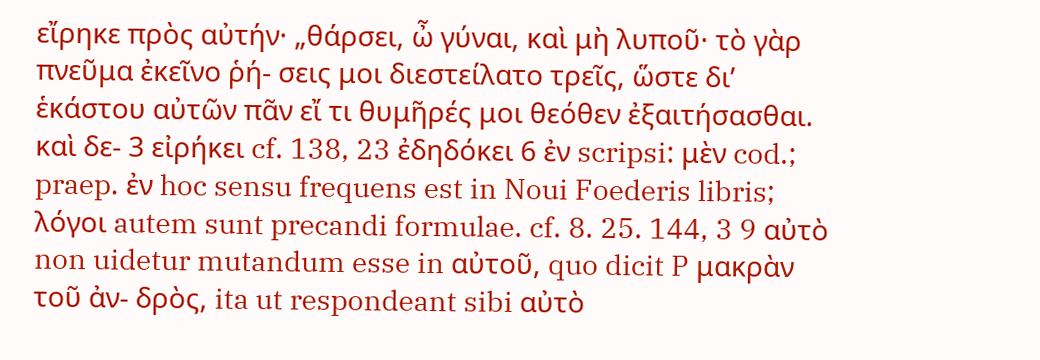εἴρηκε πρὸς αὐτήν· „θάρσει, ὦ γύναι, καὶ μὴ λυποῦ· τὸ γὰρ πνεῦμα ἐκεῖνο ῥή- σεις μοι διεστείλατο τρεῖς, ὥστε διʼ ἑκάστου αὐτῶν πᾶν εἴ τι θυμῆρές μοι θεόθεν ἐξαιτήσασθαι. καὶ δε- 3 εἰρήκει cf. 138, 23 ἐδηδόκει 6 ἐν scripsi: μὲν cod.; praep. ἐν hoc sensu frequens est in Noui Foederis libris; λόγοι autem sunt precandi formulae. cf. 8. 25. 144, 3 9 αὐτὸ non uidetur mutandum esse in αὐτοῦ, quo dicit P μακρὰν τοῦ ἀν- δρὸς, ita ut respondeant sibi αὐτὸ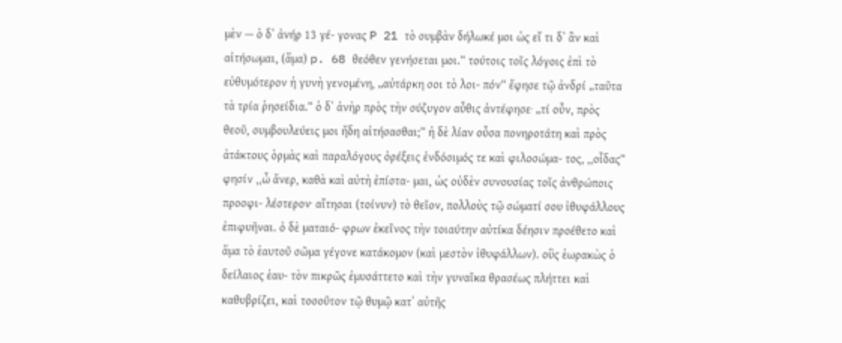μὲν — ὁ δʼ ἀνήρ 13 γέ- γονας P 21 τὸ συμβὰν δήλωκέ μοι ὡς εἴ τι δʼ ἂν καὶ αἰτήσωμαι, (ἅμα) p. 68 θεόθεν γενήσεται μοι.“ τούτοις τοῖς λόγοις ἐπὶ τὸ εὐθυμότερον ἡ γυνὴ γενομένη, „αὐτάρκη σοι τὸ λοι- πόν“ ἔφησε τῷ ἀνδρί „ταῦτα τὰ τρία ῥησείδια.“ ὁ δʼ ἀνὴρ πρὸς τὴν σύζυγον αὖθις ἀντέφησε· „τί οὖν, πρὸς θεοῦ, συμβουλεύεις μοι ἤδη αἰτήσασθαι;“ ἡ δὲ λίαν οὖσα πονηροτάτη καὶ πρὸς ἀτάκτους ὁρμὰς καὶ παραλόγους ὀρέξεις ἐνδόσιμός τε καὶ φιλοσώμα- τος, ,,οἶδας“ φησίν ,,ὦ ἄνερ, καθὰ καὶ αὐτὴ ἐπίστα- μαι, ὡς οὐδὲν συνουσίας τοῖς ἀνθρώποις προσφι- λέστερον· αἴτησαι (τοίνυν) τὸ θεῖον, πολλοὺς τῷ σώματί σου ἰθυφάλλους ἐπιφυῆναι. ὀ δὲ ματαιό- φρων ἐκεῖνος τὴν τοιαύτην αὐτίκα δέησιν προέθετο καὶ ἅμα τὸ ἑαυτοῦ σῶμα γέγονε κατάκομον (καὶ μεστὸν ἰθυφάλλων). οὓς ἑωρακὼς ὁ δείλαιος ἑαυ- τὸν πικρῶς ἐμυσάττετο καὶ τὴν γυναῖκα θρασέως πλήττει καὶ καθυβρίζει, καὶ τοσοῦτον τῷ θυμῷ κατʼ αὐτῆς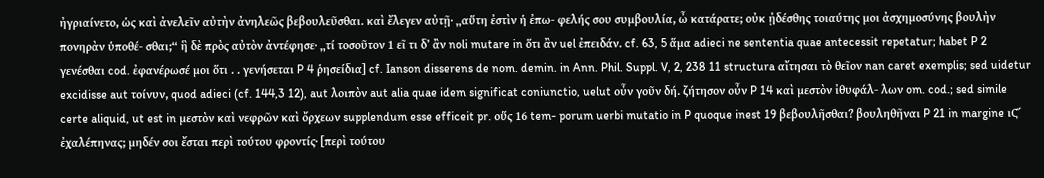ἠγριαίνετο, ὡς καὶ ἀνελεῖν αὐτὴν ἀνηλεῶς βεβουλεῦσθαι. καὶ ἔλεγεν αὐτῇ· „αὕτη ἐστὶν ἡ ἐπω- φελής σου συμβουλία, ὦ κατάρατε; οὐκ ᾐδέσθης τοιαύτης μοι ἀσχημοσύνης βουλὴν πονηρὰν ὑποθέ- σθαι;“ ἣ δὲ πρὸς αὐτὸν ἀντέφησε· „τί τοσοῦτον 1 εῖ τι δʼ ἂν noli mutare in ὅτι ἂν uel ἐπειδάν. cf. 63, 5 ἅμα adieci ne sententia quae antecessit repetatur; habet P 2 γενέσθαι cod. ἐφανέρωσέ μοι ὅτι . . γενήσεται P 4 ῥησείδια] cf. Ianson disserens de nom. demin. in Ann. Phil. Suppl. V, 2, 238 11 structura αἴτησαι τὸ θεῖον nan caret exemplis; sed uidetur excidisse aut τοίνυν, quod adieci (cf. 144,3 12), aut λοιπὸν aut alia quae idem significat coniunctio, uelut οὖν γοῦν δή. ζήτησον οὖν P 14 καὶ μεστὸν ἰθυφάλ- λων om. cod.; sed simile certe aliquid, ut est in μεστὸν καὶ νεφρῶν καὶ ὄρχεων supplendum esse efficeit pr. οὕς 16 tem- porum uerbi mutatio in P quoque inest 19 βεβουλῆσθαι? βουληθῆναι P 21 in margine ιϚ΄ ἐχαλέπηνας; μηδέν σοι ἔσται περὶ τούτου φροντίς· [περὶ τούτου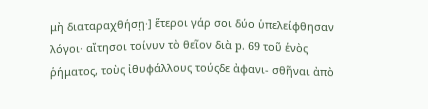μὴ διαταραχθήσῃ·] ἕτεροι γάρ σοι δύο ὑπελείφθησαν λόγοι· αἴτησοι τοίνυν τὸ θεῖον διὰ p. 69 τοῦ ἑνὸς ῥήματος, τοὺς ἰθυφάλλους τούςδε ἀφανι- σθῆναι ἀπὸ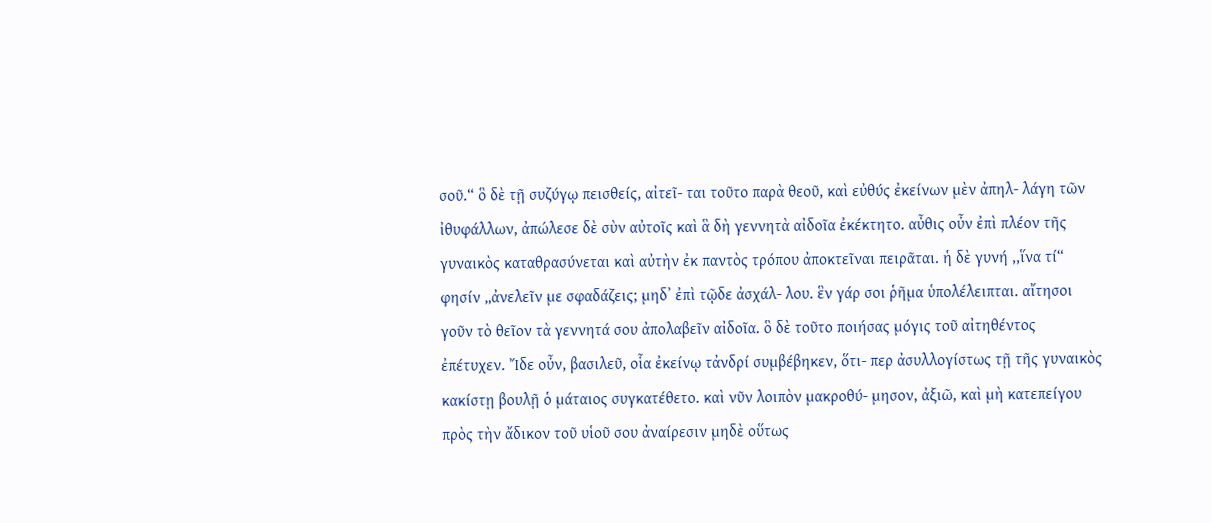σοῦ.“ ὃ δὲ τῇ συζύγῳ πεισθείς, αἰτεῖ- ται τοῦτο παρὰ θεοῦ, καὶ εὐθύς ἐκείνων μὲν ἀπηλ- λάγη τῶν ἰθυφάλλων, ἀπώλεσε δὲ σὺν αὐτοῖς καὶ ἃ δὴ γεννητὰ αἰδοῖα ἐκέκτητο. αὖθις οὖν ἐπὶ πλέον τῆς γυναικὸς καταθρασύνεται καὶ αὐτὴν ἐκ παντὸς τρόπου ἀποκτεῖναι πειρᾶται. ἡ δὲ γυνή ,,ἵνα τί“ φησίν „ἀνελεῖν με σφαδάζεις; μηδʼ ἐπὶ τῷδε ἀσχάλ- λου. ἓν γάρ σοι ῥῆμα ὑπολέλειπται. αἴτησοι γοῦν τὸ θεῖον τὰ γεννητά σου ἀπολαβεῖν αἰδοῖα. ὃ δὲ τοῦτο ποιήσας μόγις τοῦ αἰτηθέντος ἐπέτυχεν. Ἴδε οὖν, βασιλεῦ, οἷα ἐκείνῳ τἀνδρί συμβέβηκεν, ὅτι- περ ἀσυλλογίστως τῇ τῆς γυναικὸς κακίστῃ βουλῇ ὁ μάταιος συγκατέθετο. καὶ νῦν λοιπὸν μακροθύ- μησον, ἀξιῶ, καὶ μὴ κατεπείγου πρὸς τὴν ἄδικον τοῦ υἱοῦ σου ἀναίρεσιν μηδὲ οὕτως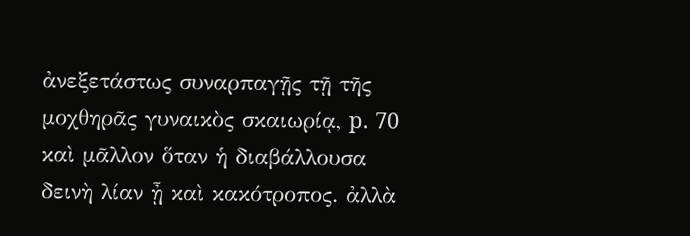ἀνεξετάστως συναρπαγῇς τῇ τῆς μοχθηρᾶς γυναικὸς σκαιωρίᾳ, p. 70 καὶ μᾶλλον ὅταν ἡ διαβάλλουσα δεινὴ λίαν ᾖ καὶ κακότροπος. ἀλλὰ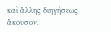καὶ ἄλλης διηγήσεως ἄκουσον.